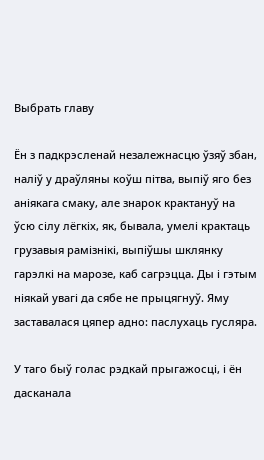Выбрать главу

Ён з падкрэсленай незалежнасцю ўзяў збан, наліў у драўляны коўш пітва, выпіў яго без аніякага смаку, але знарок крактануў на ўсю сілу лёгкіх, як, бывала, умелі крактаць грузавыя рамізнікі, выпіўшы шклянку гарэлкі на марозе, каб сагрэцца. Ды і гэтым ніякай увагі да сябе не прыцягнуў. Яму заставалася цяпер адно: паслухаць гусляра.

У таго быў голас рэдкай прыгажосці, і ён дасканала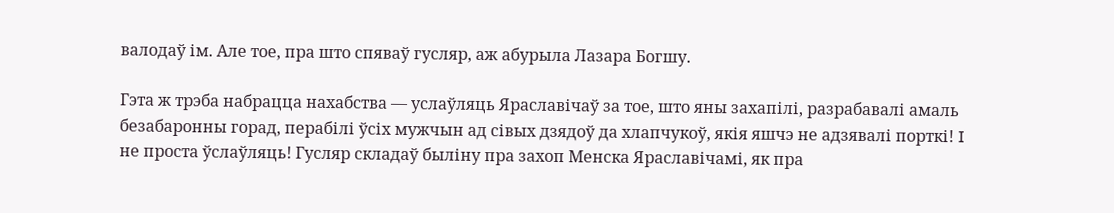валодаў ім. Але тое, пра што спяваў гусляр, аж абурыла Лазара Богшу.

Гэта ж трэба набрацца нахабства — услаўляць Яраславічаў за тое, што яны захапілі, разрабавалі амаль безабаронны горад, перабілі ўсіх мужчын ад сівых дзядоў да хлапчукоў, якія яшчэ не адзявалі порткі! I не проста ўслаўляць! Гусляр складаў быліну пра захоп Менска Яраславічамі, як пра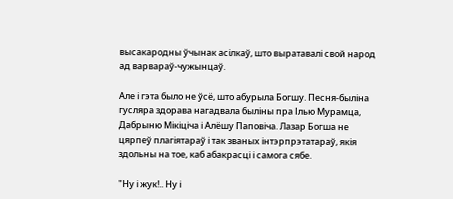высакародны ўчынак асілкаў, што выратавалі свой народ ад варвараў-чужынцаў.

Але і гэта было не ўсё, што абурыла Богшу. Песня-быліна гусляра здорава нагадвала быліны пра Ілью Мурамца, Дабрыню Мікіціча і Алёшу Паповіча. Лазар Богша не цярпеў плагіятараў і так званых інтэрпрэтатараў, якія здольны на тое, каб абакрасці і самога сябе.

"Ну і жук!.. Ну і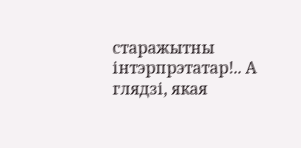старажытны інтэрпрэтатар!.. А глядзі, якая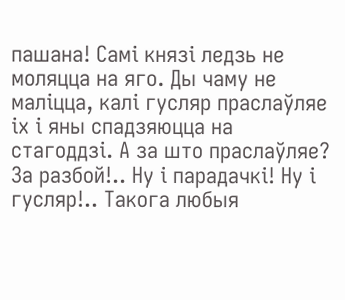пашана! Самі князі ледзь не моляцца на яго. Ды чаму не маліцца, калі гусляр праслаўляе іх і яны спадзяюцца на стагоддзі. А за што праслаўляе? За разбой!.. Ну і парадачкі! Ну і гусляр!.. Такога любыя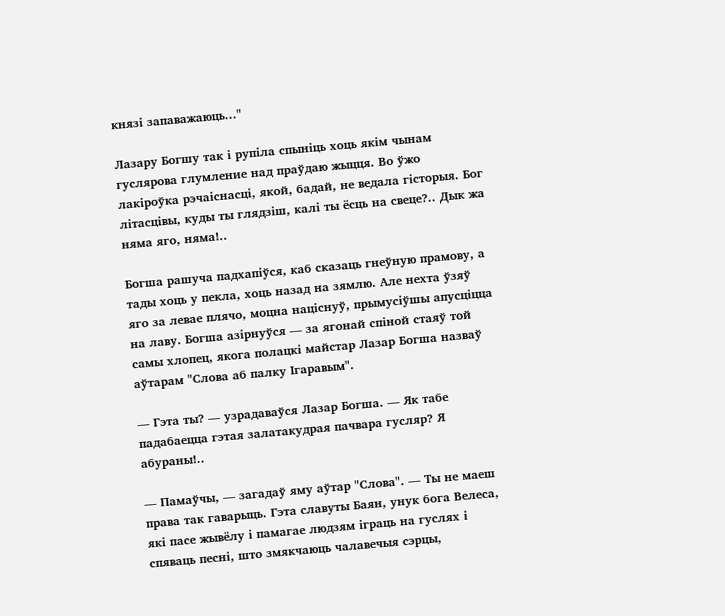князі запаважаюць..."

Лазару Богшу так і рупіла спыніць хоць якім чынам гуслярова глумление над праўдаю жыцця. Во ўжо лакіроўка рэчаіснасці, якой, бадай, не ведала гісторыя. Бог літасцівы, куды ты глядзіш, калі ты ёсць на свеце?.. Дык жа няма яго, няма!..

Богша рашуча падхапіўся, каб сказаць гнеўную прамову, а тады хоць у пекла, хоць назад на зямлю. Але нехта ўзяў яго за левае плячо, моцна націснуў, прымусіўшы апусціцца на лаву. Богша азірнуўся — за ягонай спіной стаяў той самы хлопец, якога полацкі майстар Лазар Богша назваў аўтарам "Слова аб палку Ігаравым".

— Гэта ты? — узрадаваўся Лазар Богша. — Як табе падабаецца гэтая залатакудрая пачвара гусляр? Я абураны!..

— Памаўчы, — загадаў яму аўтар "Слова". — Ты не маеш права так гаварыць. Гэта славуты Баян, унук бога Велеса, які пасе жывёлу і памагае людзям іграць на гуслях і спяваць песні, што змякчаюць чалавечыя сэрцы,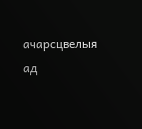ачарсцвелыя ад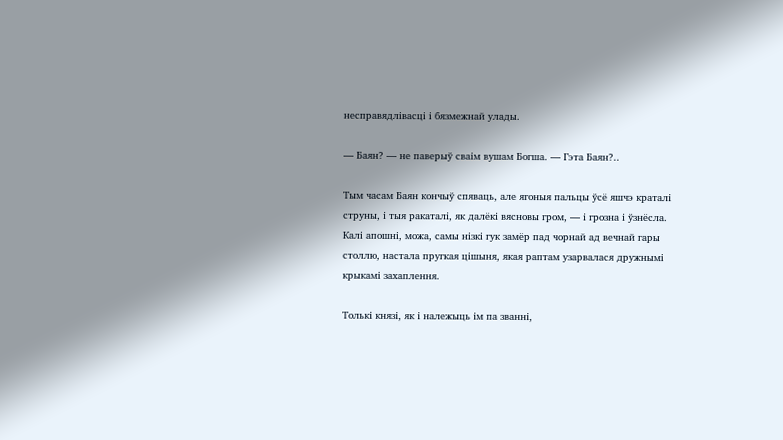несправядлівасці і бязмежнай улады.

— Баян? — не паверыў сваім вушам Богша. — Гэта Баян?..

Тым часам Баян кончыў спяваць, але ягоныя пальцы ўсё яшчэ краталі струны, і тыя ракаталі, як далёкі вясновы гром, — і грозна і ўзнёсла. Калі апошні, можа, самы нізкі гук замёр пад чорнай ад вечнай гары столлю, настала пругкая цішыня, якая раптам узарвалася дружнымі крыкамі захаплення.

Толькі князі, як і належыць ім па званні,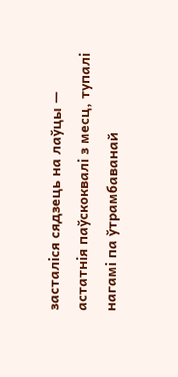засталіся сядзець на лаўцы — астатнія паўскоквалі з месц, тупалі нагамі па ўтрамбаванай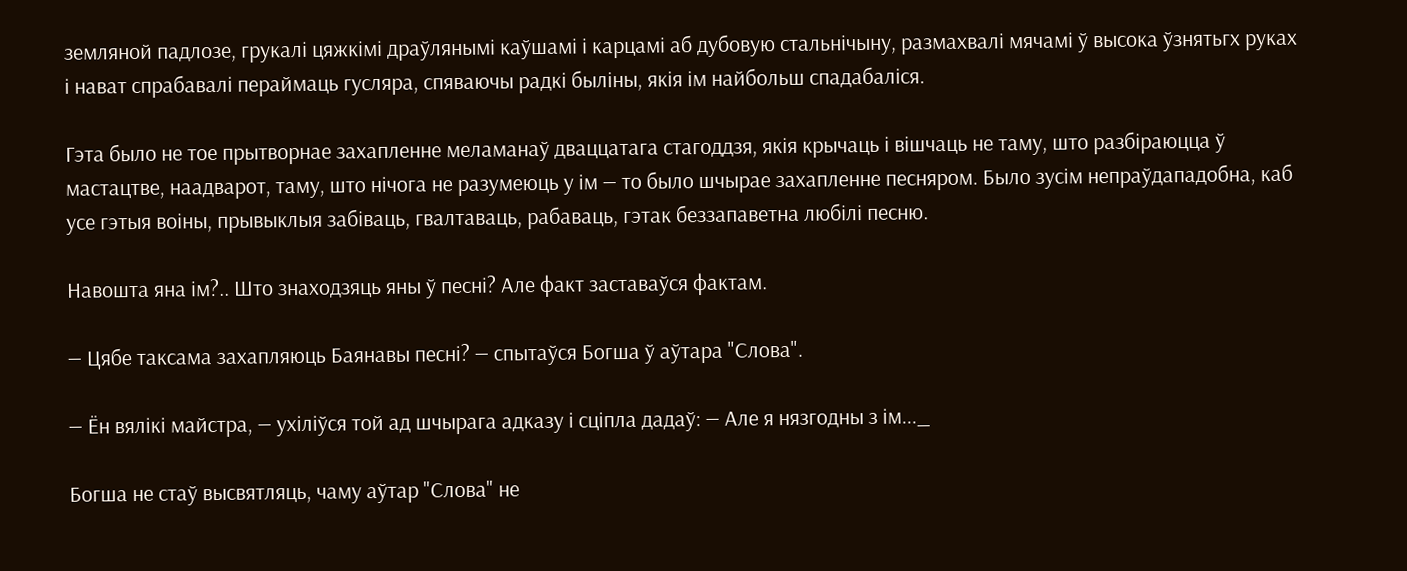земляной падлозе, грукалі цяжкімі драўлянымі каўшамі і карцамі аб дубовую стальнічыну, размахвалі мячамі ў высока ўзнятьгх руках і нават спрабавалі пераймаць гусляра, спяваючы радкі быліны, якія ім найбольш спадабаліся.

Гэта было не тое прытворнае захапленне меламанаў дваццатага стагоддзя, якія крычаць і вішчаць не таму, што разбіраюцца ў мастацтве, наадварот, таму, што нічога не разумеюць у ім — то было шчырае захапленне песняром. Было зусім непраўдападобна, каб усе гэтыя воіны, прывыклыя забіваць, гвалтаваць, рабаваць, гэтак беззапаветна любілі песню.

Навошта яна ім?.. Што знаходзяць яны ў песні? Але факт заставаўся фактам.

— Цябе таксама захапляюць Баянавы песні? — спытаўся Богша ў аўтара "Слова".

— Ён вялікі майстра, — ухіліўся той ад шчырага адказу і сціпла дадаў: — Але я нязгодны з ім..._

Богша не стаў высвятляць, чаму аўтар "Слова" не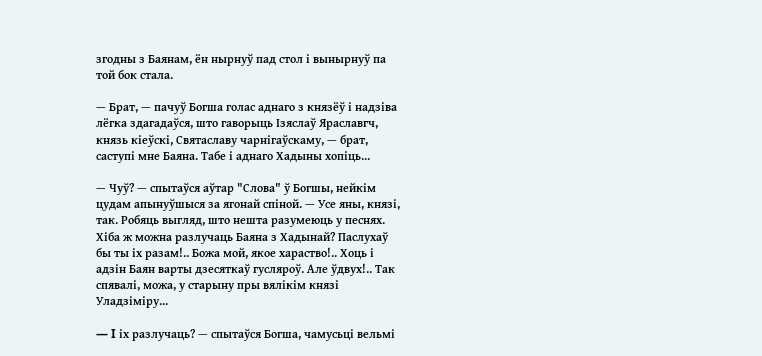згодны з Баянам, ён нырнуў пад стол і вынырнуў па той бок стала.

— Брат, — пачуў Богша голас аднаго з князёў і надзіва лёгка здагадаўся, што гаворыць Ізяслаў Яраславгч, князь кіеўскі, Святаславу чарнігаўскаму, — брат, саступі мне Баяна. Табе і аднаго Хадыны хопіць...

— Чуў? — спытаўся аўтар "Слова" ў Богшы, нейкім цудам апынуўшыся за ягонай спіной. — Усе яны, князі, так. Робяць выгляд, што нешта разумеюць у песнях. Хіба ж можна разлучаць Баяна з Хадынай? Паслухаў бы ты іх разам!.. Божа мой, якое хараство!.. Хоць і адзін Баян варты дзесяткаў гусляроў. Але ўдвух!.. Так спявалі, можа, у старыну пры вялікім князі Уладзіміру...

— I іх разлучаць? — спытаўся Богша, чамусьці вельмі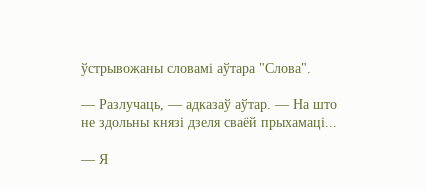ўстрывожаны словамі аўтара "Слова".

— Разлучаць, — адказаў аўтар. — На што не здольны князі дзеля сваёй прыхамаці...

— Я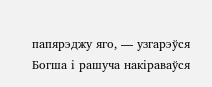папярэджу яго, — узгарэўся Богша і рашуча накіраваўся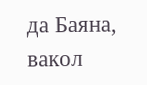да Баяна, вакол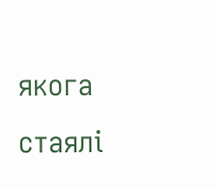якога стаялі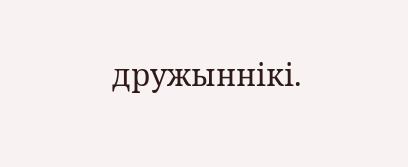дружыннікі.